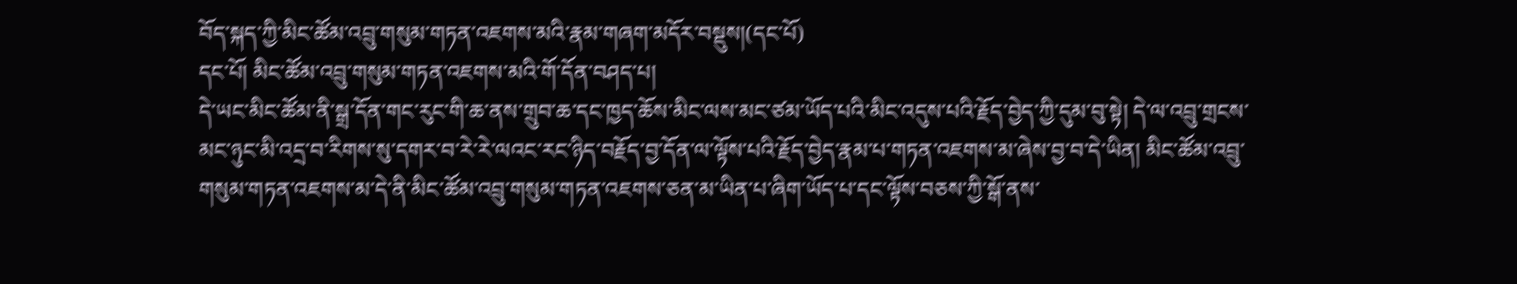བོད་སྐད་ཀྱི་མིང་ཚོམ་འབྲུ་གསུམ་གཏན་འཇགས་མའི་རྣམ་གཞག་མདོར་བསྡུས།(དང་པོ)
དང་པོ། མིང་ཚོམ་འབྲུ་གསུམ་གཏན་འཇགས་མའི་གོ་དོན་བཤད་པ།
དེ་ཡང་མིང་ཚོམ་ནི་སྒྲ་དོན་གང་རུང་གི་ཆ་ནས་གྲུབ་ཆ་དང་ཁྱད་ཆོས་མིང་ལས་མང་ཙམ་ཡོད་པའི་མིང་འདུས་པའི་རྗོད་བྱེད་ཀྱི་དུམ་བུ་སྟེ། དེ་ལ་འབྲུ་གྲངས་མང་ཉུང་མི་འདྲ་བ་རིགས་སུ་དགར་བ་རེ་རེ་ལའང་རང་ཉིད་བརྗོད་བྱ་དོན་ལ་ལྟོས་པའི་རྗོད་བྱེད་རྣམ་པ་གཏན་འཇགས་མ་ཞེས་བྱ་བ་དེ་ཡིན། མིང་ཚོམ་འབྲུ་གསུམ་གཏན་འཇགས་མ་དེ་ནི་མིང་ཚོམ་འབྲུ་གསུམ་གཏན་འཇགས་ཅན་མ་ཡིན་པ་ཞིག་ཡོད་པ་དང་ལྟོས་བཅས་ཀྱི་སྒོ་ནས་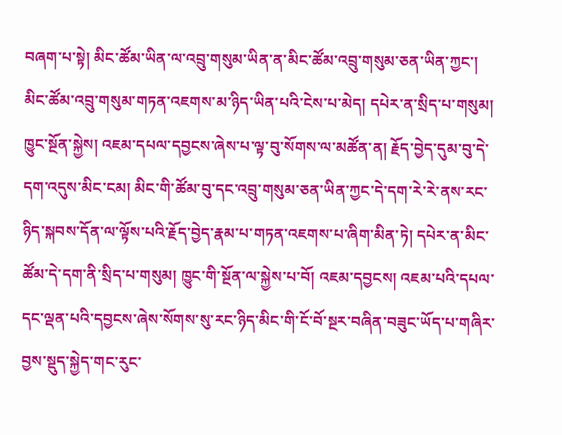བཞག་པ་སྟེ། མིང་ཚོམ་ཡིན་ལ་འབྲུ་གསུམ་ཡིན་ན་མིང་ཚོམ་འབྲུ་གསུམ་ཅན་ཡིན་ཀྱང་། མིང་ཚོམ་འབྲུ་གསུམ་གཏན་འཇགས་མ་ཉིད་ཡིན་པའི་ངེས་པ་མེད། དཔེར་ན་སྲིད་པ་གསུམ། ཁྱུང་སྔོན་སྐྱེས། འཇམ་དཔལ་དབྱངས་ཞེས་པ་ལྟ་བུ་སོགས་ལ་མཚོན་ན། རྗོད་བྱེད་དུམ་བུ་དེ་དག་འདུས་མིང་ངམ། མིང་གི་ཚོམ་བུ་དང་འབྲུ་གསུམ་ཅན་ཡིན་ཀྱང་དེ་དག་རེ་རེ་ནས་རང་ཉིད་སྐབས་དོན་ལ་ལྟོས་པའི་རྗོད་བྱེད་རྣམ་པ་གཏན་འཇགས་པ་ཞིག་མིན་ཏེ། དཔེར་ན་མིང་ཚོམ་དེ་དག་ནི་སྲིད་པ་གསུམ། ཁྱུང་གི་སྔོན་ལ་སྐྱེས་པ་བོ། འཇམ་དབྱངས། འཇམ་པའི་དཔལ་དང་ལྡན་པའི་དབྱངས་ཞེས་སོགས་སུ་རང་ཉིད་མིང་གི་ངོ་བོ་སྔར་བཞིན་བཟུང་ཡོད་པ་གཞིར་བྱས་སྡུད་སྐྱེད་གང་རུང་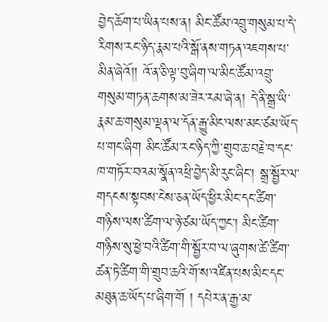བྱེད་ཆོག་པ་ཡིན་པས་ན། མིང་ཚོམ་འབྲུ་གསུམ་པ་དེ་རིགས་རང་ཉིད་རྣམ་པའི་སྒོ་ནས་གཏན་འཇགས་པ་མིན་ཞེའོ།། འོ་ན་ཅི་ལྟ་བུ་ཞིག་ལ་མིང་ཚོམ་འབྲུ་གསུམ་གཏན་ཆགས་མ་ཟེར་རམ་ཞེ་ན། དེ་ནི་སྒྲ་ཡི་རྣམ་ཆ་གསུམ་ལྡན་ལ་དོན་རྒྱུ་མིང་ལས་མང་ཙམ་ཡོད་པ་གང་ཞིག མིང་ཚོམ་རང་ཉིད་ཀྱི་གྲུབ་ཆ་བརྗེ་བ་དང་ཁ་གཏོར་བའམ་སྣོན་འཕྲི་བྱེད་མི་རུང་ཞིང་། སྒྲ་སྦྱོར་ལ་གདངས་སྟབས་ངེས་ཅན་ཡོད་ཕྱིར་མིང་དང་ཚིག་གཉིས་ལས་ཚིག་ལ་ཉེ་ཙམ་ཡོད་ཀྱང་། མིང་ཚིག་གཉིས་སུ་ཕྱེ་བའི་ཚིག་གི་སྦྱོར་བ་ལ་ཞུགས་ཚེ་ཚིག་ཚན་ཏེ་ཚིག་གི་གྲུབ་ཆའི་གོ་ས་འཛིན་པས་མིང་དང་མཐུན་ཆ་ཡོད་པ་ཞིག་གོ ། དཔེར་ན་རྒྱ་མ་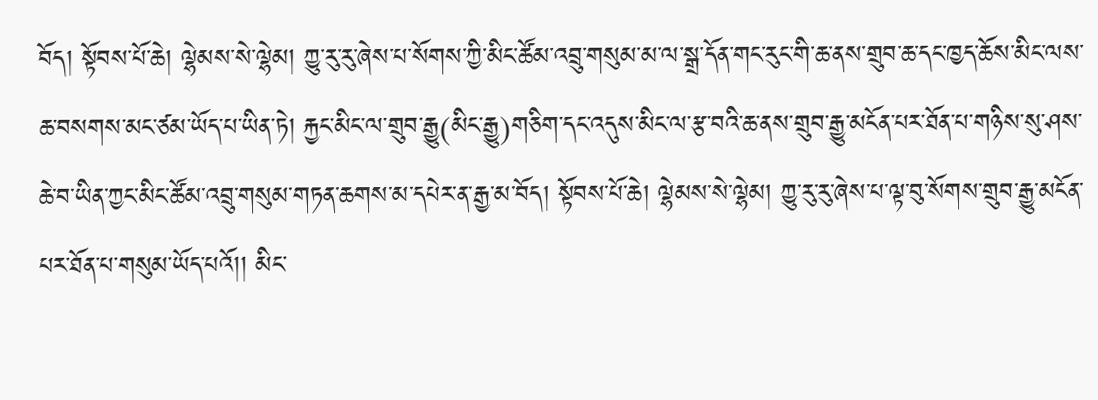བོད། སྟོབས་པོ་ཆེ། ལྷེམས་སེ་ལྷེམ། ཀྱུ་རུ་རུ་ཞེས་པ་སོགས་ཀྱི་མིང་ཚོམ་འབྲུ་གསུམ་མ་ལ་སྒྲ་དོན་གང་རུང་གི་ཆ་ནས་གྲུབ་ཆ་དང་ཁྱད་ཆོས་མིང་ལས་ཆ་བསགས་མང་ཙམ་ཡོད་པ་ཡིན་ཏེ། རྐྱང་མིང་ལ་གྲུབ་རྒྱུ(མིང་རྒྱུ)གཅིག་དང་འདུས་མིང་ལ་རྩ་བའི་ཆ་ནས་གྲུབ་རྒྱུ་མངོན་པར་ཐོན་པ་གཉིས་སུ་ཤས་ཆེ་བ་ཡིན་ཀྱང་མིང་ཚོམ་འབྲུ་གསུམ་གཏན་ཆགས་མ་དཔེར་ན་རྒྱ་མ་བོད། སྟོབས་པོ་ཆེ། ལྷེམས་སེ་ལྷེམ། ཀྱུ་རུ་རུ་ཞེས་པ་ལྟ་བུ་སོགས་གྲུབ་རྒྱུ་མངོན་པར་ཐོན་པ་གསུམ་ཡོད་པའོ།། མིང་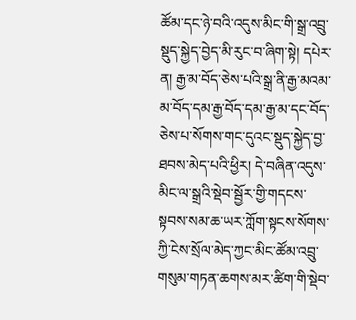ཚོམ་དང་ཉེ་བའི་འདུས་མིང་གི་སྒྲ་འབྲུ་སྡུད་སྐྱེད་བྱེད་མི་རུང་བ་ཞིག་སྟེ། དཔེར་ན། རྒྱ་མ་བོད་ཅེས་པའི་སྒྲ་ནི་རྒྱ་མའམ་མ་བོད་དམ་རྒྱ་བོད་དམ་རྒྱ་མ་དང་བོད་ཅེས་པ་སོགས་གང་དུའང་སྡུད་སྐྱེད་བྱ་ཐབས་མེད་པའི་ཕྱིར། དེ་བཞིན་འདུས་མིང་ལ་སྒྲའི་སྡེབ་སྦྱོར་གྱི་གདངས་སྟབས་སམ་ཆ་ཡར་ཀློག་སྟངས་སོགས་ཀྱི་ངེས་སྲོལ་མེད་ཀྱང་མིང་ཚོམ་འབྲུ་གསུམ་གཏན་ཆགས་མར་ཚིག་གི་སྡེབ་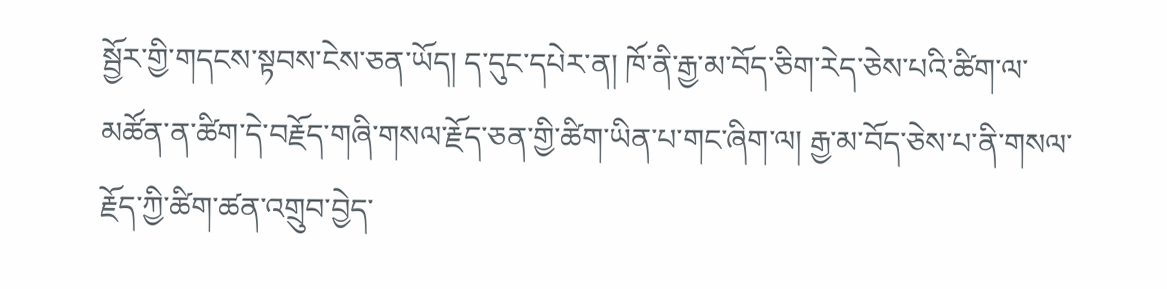སྦྱོར་གྱི་གདངས་སྟབས་ངེས་ཅན་ཡོད། ད་དུང་དཔེར་ན། ཁོ་ནི་རྒྱ་མ་བོད་ཅིག་རེད་ཅེས་པའི་ཚིག་ལ་མཚོན་ན་ཚིག་དེ་བརྗོད་གཞི་གསལ་རྗོད་ཅན་གྱི་ཚིག་ཡིན་པ་གང་ཞིག་ལ། རྒྱ་མ་བོད་ཅེས་པ་ནི་གསལ་རྗོད་ཀྱི་ཚིག་ཚན་འགྲུབ་བྱེད་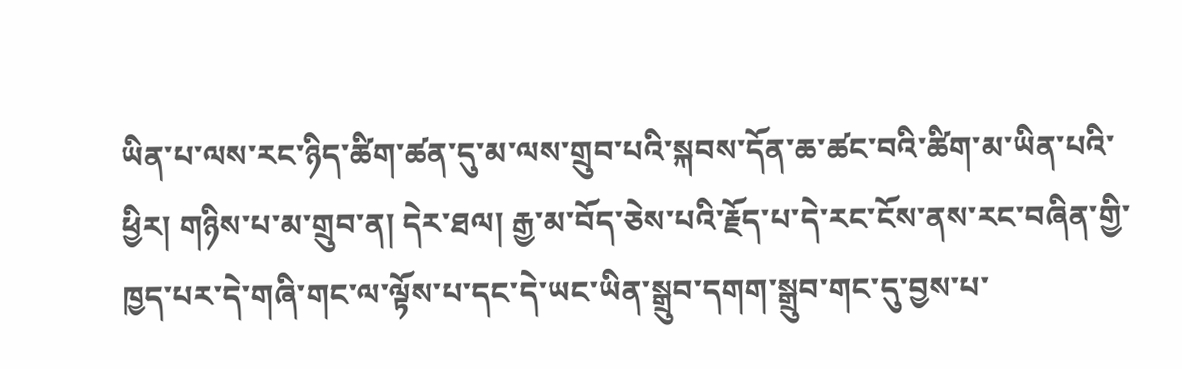ཡིན་པ་ལས་རང་ཉིད་ཚིག་ཚན་དུ་མ་ལས་གྲུབ་པའི་སྐབས་དོན་ཆ་ཚང་བའི་ཚིག་མ་ཡིན་པའི་ཕྱིར། གཉིས་པ་མ་གྲུབ་ན། དེར་ཐལ། རྒྱ་མ་བོད་ཅེས་པའི་རྗོད་པ་དེ་རང་ངོས་ནས་རང་བཞིན་གྱི་ཁྱད་པར་དེ་གཞི་གང་ལ་ལྟོས་པ་དང་དེ་ཡང་ཡིན་སྒྲུབ་དགག་སྒྲུབ་གང་དུ་བྱས་པ་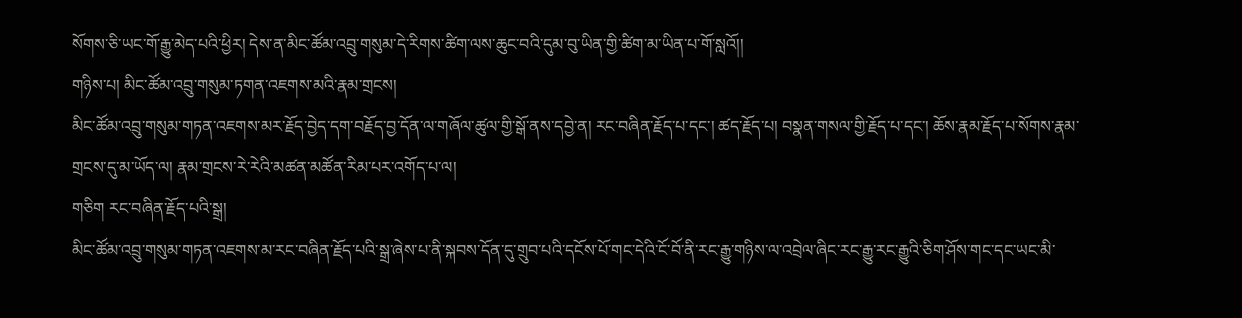སོགས་ཅི་ཡང་གོ་རྒྱུ་མེད་པའི་ཕྱིར། དེས་ན་མིང་ཚོམ་འབྲུ་གསུམ་དེ་རིགས་ཚིག་ལས་ཆུང་བའི་དུམ་བུ་ཡིན་གྱི་ཚིག་མ་ཡིན་པ་གོ་སླའོ།།
གཉིས་པ། མིང་ཚོམ་འབྲུ་གསུམ་ཏགན་འཇགས་མའི་རྣམ་གྲངས།
མིང་ཚོམ་འབྲུ་གསུམ་གཏན་འཇགས་མར་རྗོད་བྱེད་དག་བརྗོད་བྱ་དོན་ལ་གཞོལ་ཚུལ་གྱི་སྒོ་ནས་དབྱེ་ན། རང་བཞིན་རྗོད་པ་དང་། ཚད་རྗོད་པ། བསྣན་གསལ་གྱི་རྗོད་པ་དང་། ཆོས་རྣམ་རྗོད་པ་སོགས་རྣམ་གྲངས་དུ་མ་ཡོད་ལ། རྣམ་གྲངས་རེ་རེའི་མཚན་མཚོན་རིམ་པར་འགོད་པ་ལ།
གཅིག རང་བཞིན་རྗོད་པའི་སྒྲ།
མིང་ཚོམ་འབྲུ་གསུམ་གཏན་འཇགས་མ་རང་བཞིན་རྗོད་པའི་སྒྲ་ཞེས་པ་ནི་སྐབས་དོན་དུ་གྲུབ་པའི་དངོས་པོ་གང་དེའི་ངོ་བོ་ནི་རང་རྒྱུ་གཉིས་ལ་འབྲེལ་ཞིང་རང་རྒྱུ་རང་རྒྱུའི་ཅིག་ཤོས་གང་དང་ཡང་མི་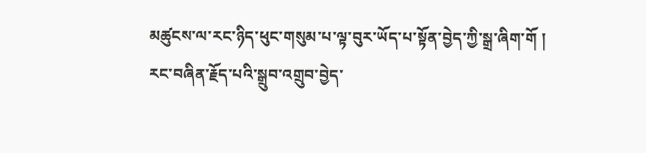མཚུངས་ལ་རང་ཉིད་ཕུང་གསུམ་པ་ལྟ་བུར་ཡོད་པ་སྟོན་བྱེད་ཀྱི་སྒྲ་ཞིག་གོ །
རང་བཞིན་རྗོད་པའི་སྒྲུབ་འགྲུབ་བྱེད་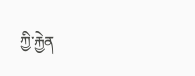ཀྱི་རྐྱེན